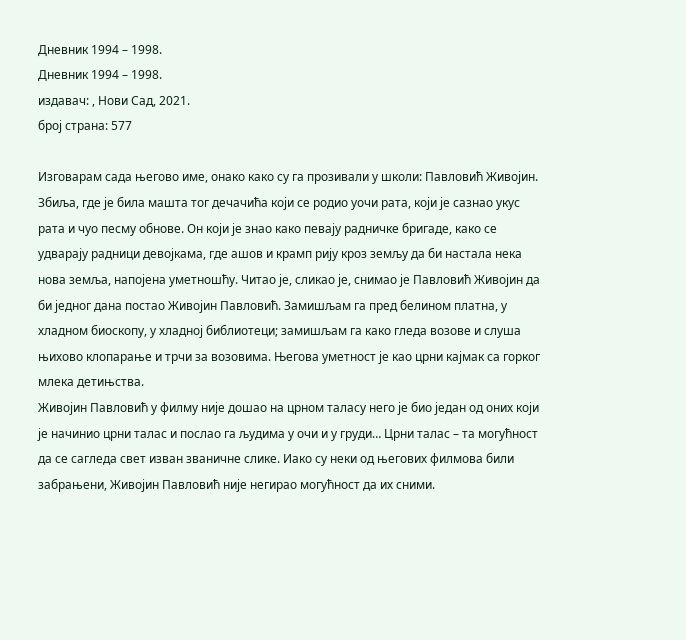Дневник 1994 – 1998.
Дневник 1994 – 1998.
издавач: , Нови Сад, 2021.
број страна: 577

Изговарам сада његово име, онако како су га прозивали у школи: Павловић Живојин. Збиља, где је била машта тог дечачића који се родио уочи рата, који је сазнао укус рата и чуо песму обнове. Он који је знао како певају радничке бригаде, како се удварају радници девојкама, где ашов и крамп рију кроз земљу да би настала нека нова земља, напојена уметношћу. Читао је, сликао је, снимао је Павловић Живојин да би једног дана постао Живојин Павловић. Замишљам га пред белином платна, у хладном биоскопу, у хладној библиотеци; замишљам га како гледа возове и слуша њихово клопарање и трчи за возовима. Његова уметност је као црни кајмак са горког млека детињства.
Живојин Павловић у филму није дошао на црном таласу него је био један од оних који је начинио црни талас и послао га људима у очи и у груди… Црни талас – та могућност да се сагледа свет изван званичне слике. Иако су неки од његових филмова били забрањени, Живојин Павловић није негирао могућност да их сними.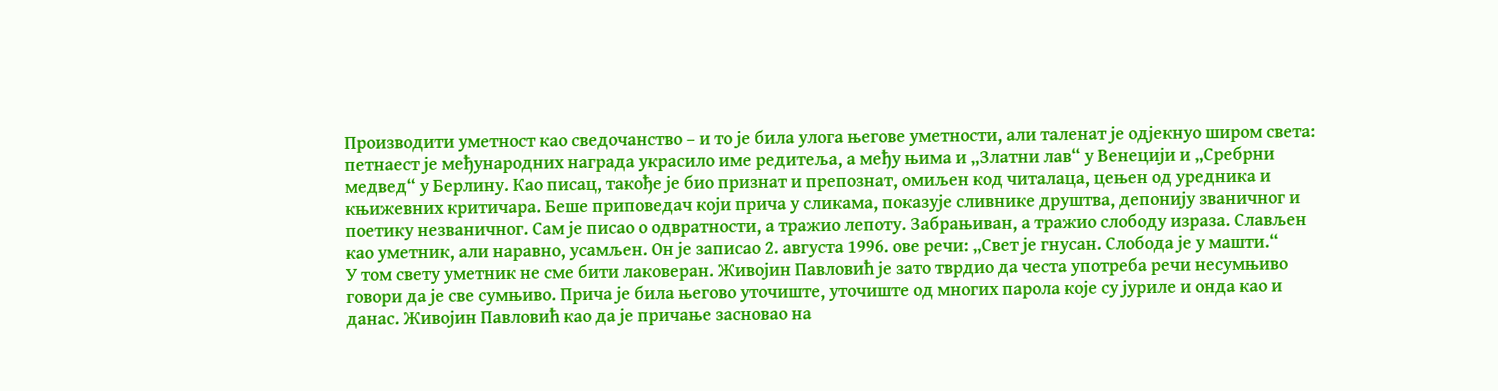Производити уметност као сведочанство – и то је била улога његове уметности, али таленат је одјекнуо широм света: петнаест је међународних награда украсило име редитеља, а међу њима и „Златни лав“ у Венецији и „Сребрни медвед“ у Берлину. Као писац, такође је био признат и препознат, омиљен код читалаца, цењен од уредника и књижевних критичара. Беше приповедач који прича у сликама, показује сливнике друштва, депонију званичног и поетику незваничног. Сам је писао о одвратности, а тражио лепоту. Забрањиван, а тражио слободу израза. Слављен као уметник, али наравно, усамљен. Он је записао 2. августа 1996. ове речи: „Свет је гнусан. Слобода је у машти.“
У том свету уметник не сме бити лаковеран. Живојин Павловић је зато тврдио да честа употреба речи несумњиво говори да је све сумњиво. Прича је била његово уточиште, уточиште од многих парола које су јуриле и онда као и данас. Живојин Павловић као да је причање засновао на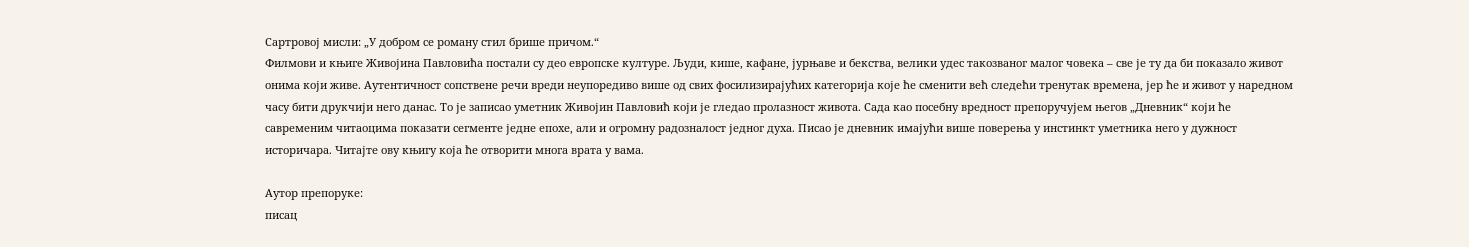Сартровој мисли: „У добром се роману стил брише причом.“
Филмови и књиге Живојина Павловића постали су део европске културе. Људи, кише, кафане, јурњаве и бекства, велики удес такозваног малог човека – све је ту да би показало живот онима који живе. Аутентичност сопствене речи вреди неупоредиво више од свих фосилизирајућих категорија које ће сменити већ следећи тренутак времена, јер ће и живот у наредном часу бити друкчији него данас. То је записао уметник Живојин Павловић који је гледао пролазност живота. Сада као посебну вредност препоручујем његов „Дневник“ који ће савременим читаоцима показати сегменте једне епохе, али и огромну радозналост једног духа. Писао је дневник имајући више поверења у инстинкт уметника него у дужност историчара. Читајте ову књигу која ће отворити многа врата у вама.

Аутор препоруке:
писац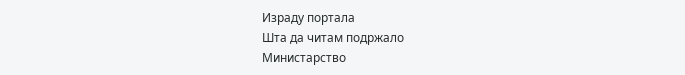Израду портала
Шта да читам подржало
Министарство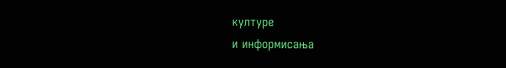културе
и информисања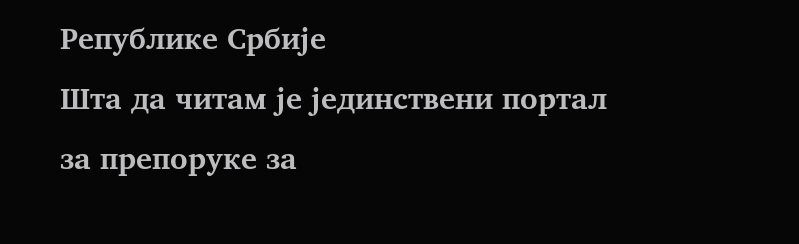Републике Србије
Шта да читам је јединствени портал за препоруке за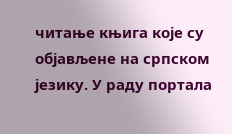читање књига које су објављене на српском језику. У раду портала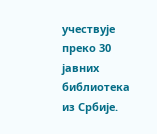учествује преко 30 јавних библиотека из Србије.